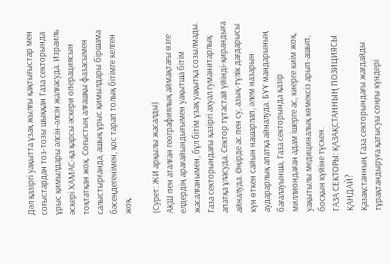Дәл қазіргі уақытта ұзақ жылғы қақтығыстар мен соғыстардан тоз-тозы шыққан Газа секторында ұрыс қимылдары әлсін-әлсін жалғасуда. Израиль әскері ХАМАС-қа қарсы әскери операциясын тоқтатқан жоқ. Соғыстың алғашқы фазасымен салыстырғанда, ашық ұрыс қимылдары біршама бәсеңдегенімен, қос тарап толық бітімге келген жоқ.

(Сурет: ЖИ арқылы жасалды)
АҚШ пен аталған географиялық аймақтағы өзге елдердің арағайындығымен уақытша бітім жасалғанымен, бұл бітім ұзақ уақытқа созылмады. Газа секторындағы қазіргі ахуал гуманитарлық апатқа ұласуда. Сектор тұтастай үйінді-қирандыға айналуда. Өңірде ас пен су, азық-түлік дағдарысы күн өткен сайын нашарлап, әлем назарын аударарлық апатқа айналуда. БҰҰ мандарының бағалауынша, Газа секторында қазір миллиондаған адам ішерге ас, киерге киім жоқ, уақытылы медициналық көмексіз арып-ашып, босқын күйіне түскен.
ГАЗА СЕКТОРЫ: ҚАЗАҚСТАННЫҢ ПОЗИЦИЯСЫ ҚАНДАЙ?
Қазақстанның Газа секторындағы жағдайды тұрақтандыруға қатысуы соңғы күндері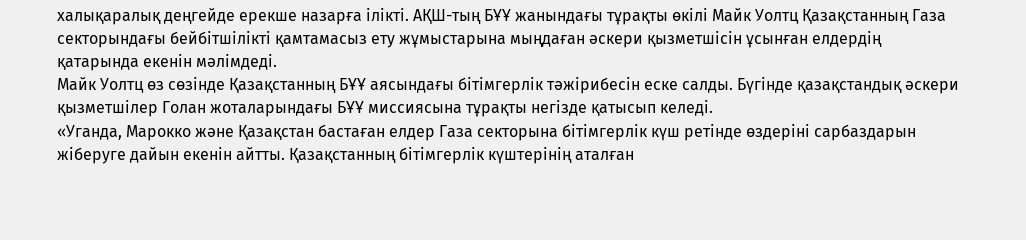халықаралық деңгейде ерекше назарға ілікті. АҚШ-тың БҰҰ жанындағы тұрақты өкілі Майк Уолтц Қазақстанның Газа секторындағы бейбітшілікті қамтамасыз ету жұмыстарына мыңдаған әскери қызметшісін ұсынған елдердің қатарында екенін мәлімдеді.
Майк Уолтц өз сөзінде Қазақстанның БҰҰ аясындағы бітімгерлік тәжірибесін еске салды. Бүгінде қазақстандық әскери қызметшілер Голан жоталарындағы БҰҰ миссиясына тұрақты негізде қатысып келеді.
«Уганда, Марокко және Қазақстан бастаған елдер Газа секторына бітімгерлік күш ретінде өздеріні сарбаздарын жіберуге дайын екенін айтты. Қазақстанның бітімгерлік күштерінің аталған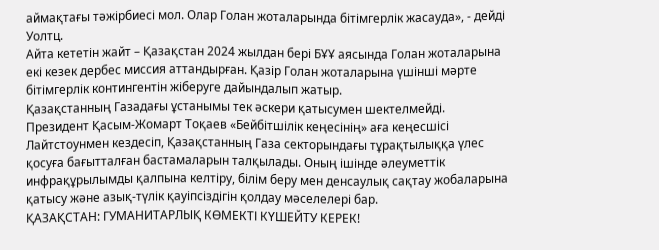аймақтағы тәжірбиесі мол. Олар Голан жоталарында бітімгерлік жасауда», - дейді Уолтц.
Айта кететін жайт – Қазақстан 2024 жылдан бері БҰҰ аясында Голан жоталарына екі кезек дербес миссия аттандырған. Қазір Голан жоталарына үшінші мәрте бітімгерлік контингентін жіберуге дайындалып жатыр.
Қазақстанның Газадағы ұстанымы тек әскери қатысумен шектелмейді. Президент Қасым-Жомарт Тоқаев «Бейбітшілік кеңесінің» аға кеңесшісі Лайтстоунмен кездесіп, Қазақстанның Газа секторындағы тұрақтылыққа үлес қосуға бағытталған бастамаларын талқылады. Оның ішінде әлеуметтік инфрақұрылымды қалпына келтіру, білім беру мен денсаулық сақтау жобаларына қатысу және азық-түлік қауіпсіздігін қолдау мәселелері бар.
ҚАЗАҚСТАН: ГУМАНИТАРЛЫҚ КӨМЕКТІ КҮШЕЙТУ КЕРЕК!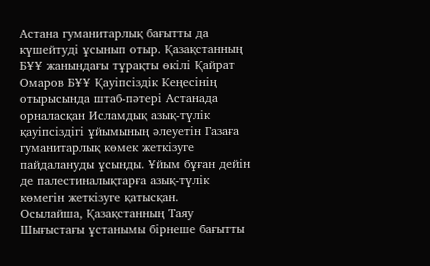Астана гуманитарлық бағытты да күшейтуді ұсынып отыр. Қазақстанның БҰҰ жанындағы тұрақты өкілі Қайрат Омаров БҰҰ Қауіпсіздік Кеңесінің отырысында штаб-пәтері Астанада орналасқан Исламдық азық-түлік қауіпсіздігі ұйымының әлеуетін Газаға гуманитарлық көмек жеткізуге пайдалануды ұсынды. Ұйым бұған дейін де палестиналықтарға азық-түлік көмегін жеткізуге қатысқан.
Осылайша, Қазақстанның Таяу Шығыстағы ұстанымы бірнеше бағытты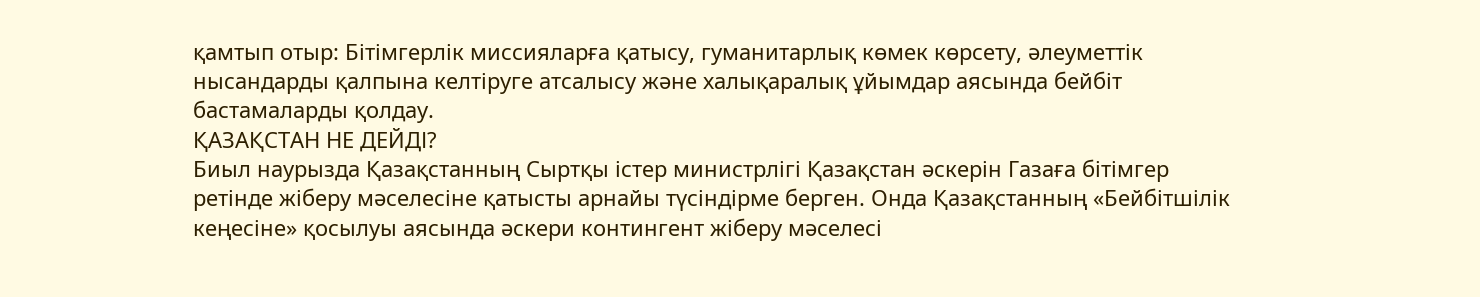қамтып отыр: Бітімгерлік миссияларға қатысу, гуманитарлық көмек көрсету, әлеуметтік нысандарды қалпына келтіруге атсалысу және халықаралық ұйымдар аясында бейбіт бастамаларды қолдау.
ҚАЗАҚСТАН НЕ ДЕЙДІ?
Биыл наурызда Қазақстанның Сыртқы істер министрлігі Қазақстан әскерін Газаға бітімгер ретінде жіберу мәселесіне қатысты арнайы түсіндірме берген. Онда Қазақстанның «Бейбітшілік кеңесіне» қосылуы аясында әскери контингент жіберу мәселесі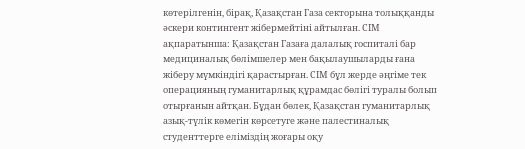көтерілгенін, бірақ, Қазақстан Газа секторына толыққанды әскери контингент жібермейтіні айтылған. СІМ ақпаратынша: Қазақстан Газаға далалық госпиталі бар медициналық бөлімшелер мен бақылаушыларды ғана жіберу мүмкіндігі қарастырған. СІМ бұл жерде әңгіме тек операцияның гуманитарлық құрамдас бөлігі туралы болып отырғанын айтқан. Бұдан бөлек, Қазақстан гуманитарлық азық-түлік көмегін көрсетуге және палестиналық студенттерге еліміздің жоғары оқу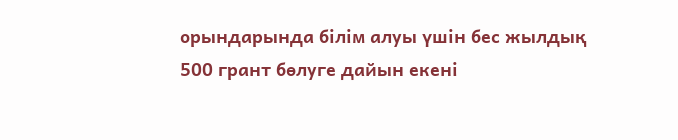орындарында білім алуы үшін бес жылдық 500 грант бөлуге дайын екені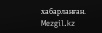хабарланған.
Mezgil.kz